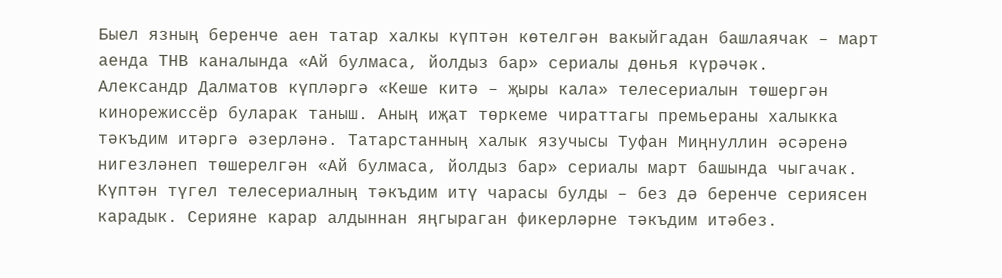Быел язның беренче аен татар халкы күптән көтелгән вакыйгадан башлаячак – март аенда ТНВ каналында «Ай булмаса, йолдыз бар» сериалы дөнья күрәчәк.
Александр Далматов күпләргә «Кеше китә – җыры кала» телесериалын төшергән кинорежиссёр буларак таныш. Аның иҗат төркеме чираттагы премьераны халыкка тәкъдим итәргә әзерләнә. Татарстанның халык язучысы Туфан Миңнуллин әсәренә нигезләнеп төшерелгән «Ай булмаса, йолдыз бар» сериалы март башында чыгачак. Күптән түгел телесериалның тәкъдим итү чарасы булды – без дә беренче сериясен карадык. Серияне карар алдыннан яңгыраган фикерләрне тәкъдим итәбез.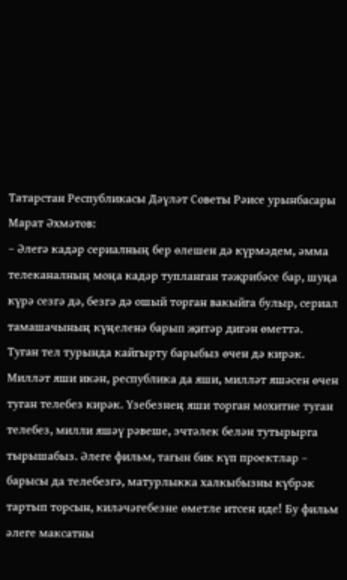Татарстан Республикасы Дәүләт Советы Рәисе урынбасары Марат Әхмәтов:
– Әлегә кадәр сериалның бер өлешен дә күрмәдем, әмма телеканалның моңа кадәр тупланган тәҗрибәсе бар, шуңа күрә сезгә дә, безгә дә ошый торган вакыйга булыр, сериал тамашачының күңеленә барып җитәр дигән өметтә.
Туган тел турында кайгырту барыбыз өчен дә кирәк. Милләт яши икән, республика да яши, милләт яшәсен өчен туган телебез кирәк. Үзебезнең яши торган мохитне туган телебез, милли яшәү рәвеше, эчтәлек белән тутырырга тырышабыз. Әлеге фильм, тагын бик күп проектлар – барысы да телебезгә, матурлыкка халкыбызны күбрәк тартып торсын, киләчәгебезне өметле итсен иде! Бу фильм әлеге максатны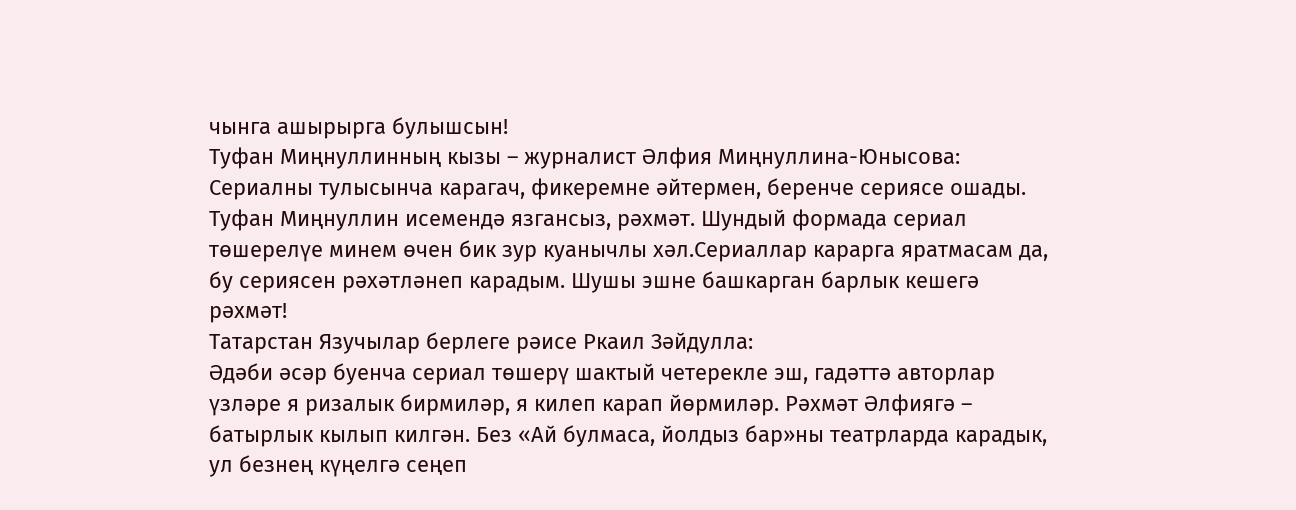чынга ашырырга булышсын!
Туфан Миңнуллинның кызы – журналист Әлфия Миңнуллина-Юнысова:
Сериалны тулысынча карагач, фикеремне әйтермен, беренче сериясе ошады. Туфан Миңнуллин исемендә язгансыз, рәхмәт. Шундый формада сериал төшерелүе минем өчен бик зур куанычлы хәл.Сериаллар карарга яратмасам да, бу сериясен рәхәтләнеп карадым. Шушы эшне башкарган барлык кешегә рәхмәт!
Татарстан Язучылар берлеге рәисе Ркаил Зәйдулла:
Әдәби әсәр буенча сериал төшерү шактый четерекле эш, гадәттә авторлар үзләре я ризалык бирмиләр, я килеп карап йөрмиләр. Рәхмәт Әлфиягә – батырлык кылып килгән. Без «Ай булмаса, йолдыз бар»ны театрларда карадык, ул безнең күңелгә сеңеп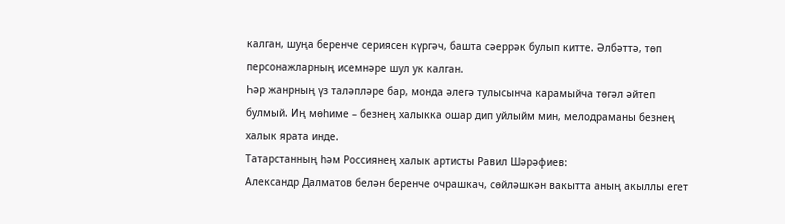калган, шуңа беренче сериясен күргәч, башта сәеррәк булып китте. Әлбәттә, төп персонажларның исемнәре шул ук калган.
Һәр жанрның үз таләпләре бар, монда әлегә тулысынча карамыйча төгәл әйтеп булмый. Иң мөһиме – безнең халыкка ошар дип уйлыйм мин, мелодраманы безнең халык ярата инде.
Татарстанның һәм Россиянең халык артисты Равил Шәрәфиев:
Александр Далматов белән беренче очрашкач, сөйләшкән вакытта аның акыллы егет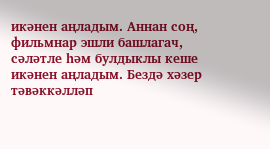икәнен аңладым. Аннан соң, фильмнар эшли башлагач, сәләтле һәм булдыклы кеше икәнен аңладым. Бездә хәзер тәвәккәлләп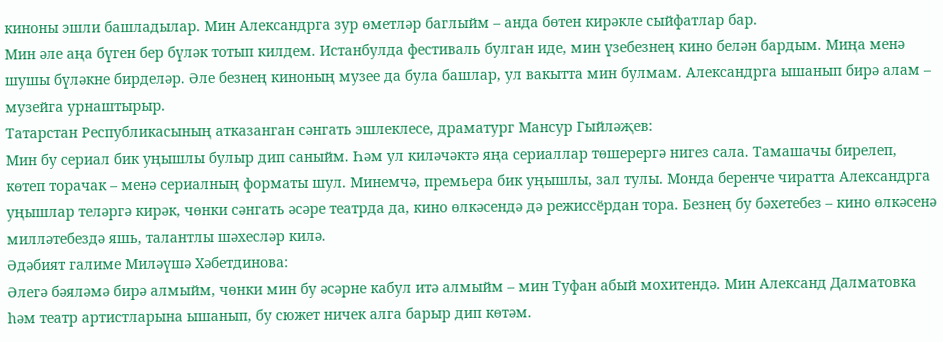киноны эшли башладылар. Мин Александрга зур өметләр баглыйм – анда бөтен кирәкле сыйфатлар бар.
Мин әле аңа бүген бер бүләк тотып килдем. Истанбулда фестиваль булган иде, мин үзебезнең кино белән бардым. Миңа менә шушы бүләкне бирделәр. Әле безнең киноның музее да була башлар, ул вакытта мин булмам. Александрга ышанып бирә алам – музейга урнаштырыр.
Татарстан Республикасының атказанган сәнгать эшлеклесе, драматург Мансур Гыйләҗев:
Мин бу сериал бик уңышлы булыр дип саныйм. Һәм ул киләчәктә яңа сериаллар төшерергә нигез сала. Тамашачы бирелеп, көтеп торачак – менә сериалның форматы шул. Минемчә, премьера бик уңышлы, зал тулы. Монда беренче чиратта Александрга уңышлар теләргә кирәк, чөнки сәнгать әсәре театрда да, кино өлкәсендә дә режиссёрдан тора. Безнең бу бәхетебез – кино өлкәсенә милләтебездә яшь, талантлы шәхесләр килә.
Әдәбият галиме Миләүшә Хәбетдинова:
Әлегә бәяләмә бирә алмыйм, чөнки мин бу әсәрне кабул итә алмыйм – мин Туфан абый мохитендә. Мин Александ Далматовка һәм театр артистларына ышанып, бу сюжет ничек алга барыр дип көтәм.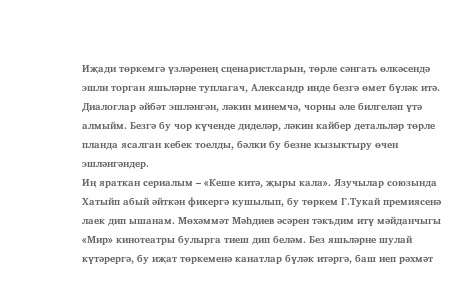Иҗади төркемгә үзләренең сценаристларын, төрле сәнгать өлкәсендә эшли торган яшьләрне туплагач, Александр инде безгә өмет бүләк итә. Диалоглар әйбәт эшләнгән, ләкин минемчә, чорны әле билгеләп үтә алмыйм. Безгә бу чор күченде диделәр, ләкин кайбер детальләр төрле планда ясалган кебек тоелды, бәлки бу безне кызыктыру өчен эшләнгәндер.
Иң яраткан сериалым – «Кеше китә, җыры кала». Язучылар союзында Хатыйп абый әйткән фикергә кушылып, бу төркем Г.Тукай премиясенә лаек дип ышанам. Мөхәммәт Мәһдиев әсәрен тәкъдим итү мәйданчыгы «Мир» кинотеатры булырга тиеш дип беләм. Без яшьләрне шулай күтәрергә, бу иҗат төркеменә канатлар бүләк итәргә, баш иеп рәхмәт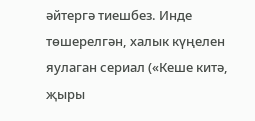әйтергә тиешбез. Инде төшерелгән, халык күңелен яулаган сериал («Кеше китә, җыры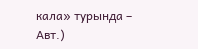кала» турында – Авт.)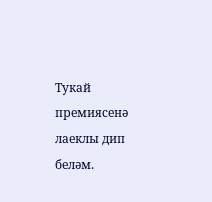Тукай премиясенә лаеклы дип беләм.